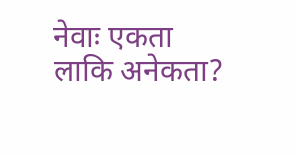नेवाः एकता लाकि अनेकता?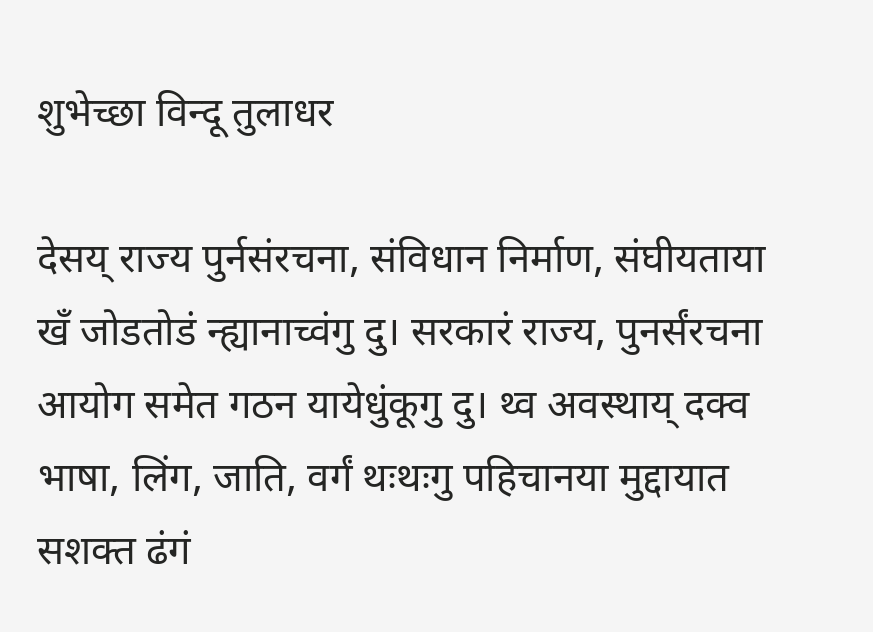शुभेच्छा विन्दू तुलाधर

देसय् राज्य पुर्नसंरचना, संविधान निर्माण, संघीयताया खँ जोडतोडं न्ह्यानाच्वंगु दु। सरकारं राज्य, पुनर्संरचना आयोग समेत गठन यायेधुंकूगु दु। थ्व अवस्थाय् दक्व भाषा, लिंग, जाति, वर्गं थःथःगु पहिचानया मुद्दायात सशक्त ढंगं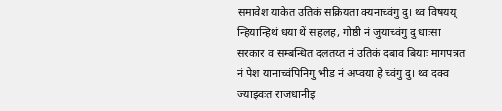समावेश याकेत उतिकं सक्रियता क्यनाच्वंगु दु। थ्व विषयय् न्हियान्हिथं धया थें सहलह, गोष्ठी नं जुयाच्वंगु दु धाःसा सरकार व सम्बन्धित दलतय्त नं उतिकं दबाव बियाः मागपत्रत नं पेश यानाच्वंपिनिगु भीड नं अप्वया हे च्वंगु दु। थ्व दक्व ज्याझ्वःत राजधानीइ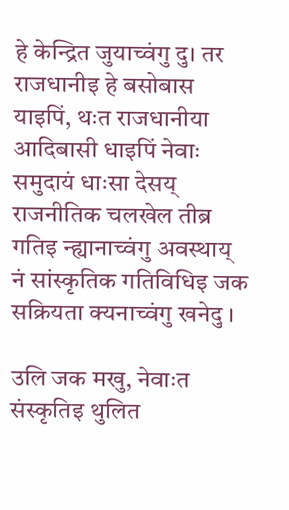हे केन्द्रित जुयाच्वंगु दु। तर राजधानीइ हे बसोबास याइपिं, थःत राजधानीया आदिबासी धाइपिं नेवाः समुदायं धाःसा देसय् राजनीतिक चलखेल तीब्र गतिइ न्ह्यानाच्वंगु अवस्थाय् नं सांस्कृतिक गतिविधिइ जक सक्रियता क्यनाच्वंगु खनेदु ।

उलि जक मखु, नेवाःत संस्कृतिइ थुलित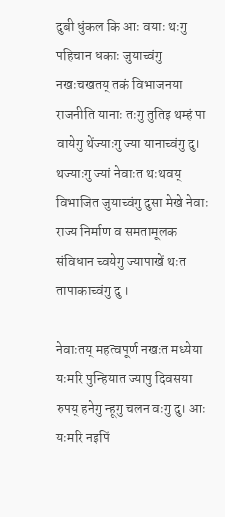दुबी धुंकल कि आः वयाः थःगु पहिचान धकाः जुयाच्वंगु नखःचखतय् तकं विभाजनया राजनीति यानाः तःगु तुतिइ थम्हं पा वायेगु थेंज्याःगु ज्या यानाच्वंगु दु। थज्याःगु ज्यां नेवाःत थःथवय् विभाजित जुयाच्वंगु दुसा मेखे नेवाः राज्य निर्माण व समतामूलक संविधान च्वयेगु ज्यापाखें थःत तापाकाच्वंगु दु ।

नेवाःतय् महत्वपूर्ण नखःत मध्येया यःमरि पुन्हियात ज्यापु दिवसया रुपय् हनेगु न्हूगु चलन वःगु दु। आः यःमरि नइपिं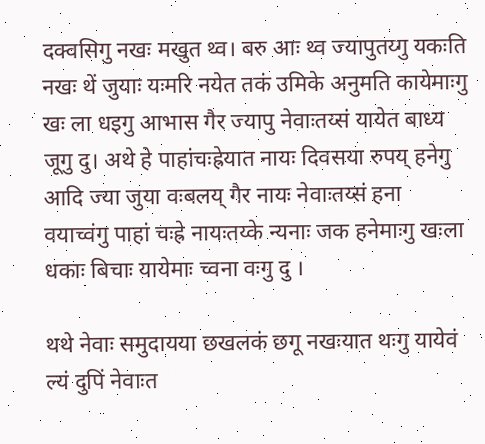दक्वसिगु नखः मखुत थ्व। बरु आः थ्व ज्यापुतय्गु यकःति नखः थें जुयाः यःमरि नयेत तकं उमिके अनुमति कायेमाःगु खः ला धइगु आभास गैर ज्यापु नेवाःतय्सं यायेत बाध्य जूगु दु। अथे हे पाहांचःह्रेयात नायः दिवसया रुपय् हनेगु आदि ज्या जुया वःबलय् गैर नायः नेवाःतय्सं हना वयाच्वंगु पाहां चःह्रे नायःतय्के न्यनाः जक हनेमाःगु खःला धकाः बिचाः यायेमाः च्वना वःगु दु ।

थथे नेवाः समुदायया छखलकं छगू नखःयात थःगु यायेवं ल्यं दुपिं नेवाःत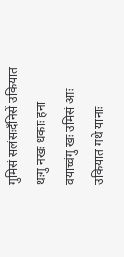गुमिसं सलंसःदँनिसें उकियात थःगु नखः धकाः हना वयाच्वंगु खः उमिसं आः उकियात गथे यानाः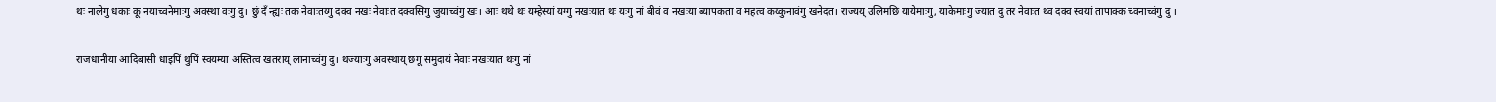थः नालेगु धकाः कू नयाच्वनेमाःगु अवस्था वःगु दु। छुं दँ न्ह्यः तक नेवाःतय्गु दक्व नखः नेवाःत दक्वसिगु जुयाच्वंगु खः। आः थथे थः यम्हेस्यां यग्गु नखःयात थः यःगु नां बीवं व नखःया ब्यापकता व महत्व कय्कुनावंगु खनेदत। राज्यय् उलिमछि यायेमाःगु, याकेमाःगु ज्यात दु तर नेवाःत थ्व दक्व स्वयां तापाक्क च्वनाच्वंगु दु ।

राजधानीया आदिबासी धाइपिं थुपिं स्वयम्या अस्तित्व खतराय् लानाच्वंगु दु। थज्याःगु अवस्थाय् छगू समुदायं नेवाः नखःयात थःगु नां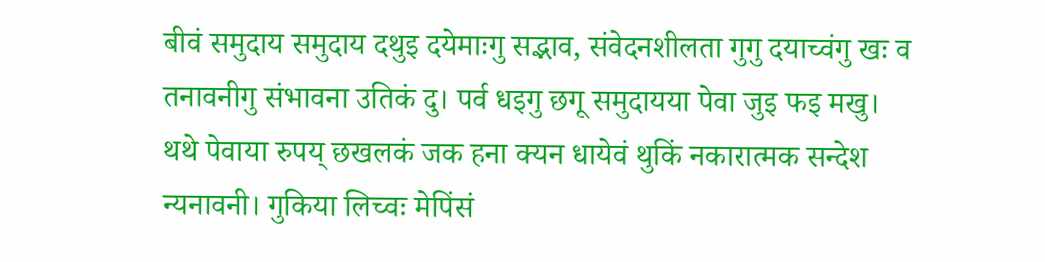बीवं समुदाय समुदाय दथुइ दयेमाःगु सद्भाव, संवेदनशीलता गुगु दयाच्वंगु खः व तनावनीगु संभावना उतिकं दु। पर्व धइगु छगू समुदायया पेवा जुइ फइ मखु। थथे पेवाया रुपय् छखलकं जक हना क्यन धायेवं थुकिं नकारात्मक सन्देश न्यनावनी। गुकिया लिच्वः मेपिंसं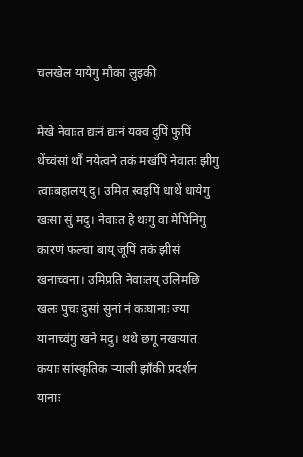चलखेल यायेगु मौका लुइकी

मेखे नेवाःत द्यःनं द्यःनं यक्व दुपिं फुपिं थेंच्वंसां थौं नयेत्वने तकं मखंपिं नेवातः झीगु त्वाःबहालय् दु। उमित स्वइपिं धाथें धायेगु खःसा सुं मदु। नेवाःत हे थःगु वा मेपिनिगु कारणं फल्चा बाय् जूपिं तकं झीसं खनाच्वना। उमिप्रति नेवाःतय् उलिमछि खलः पुचः दुसां सुनां नं कःघानाः ज्या यानाच्वंगु खने मदु। थथे छगू नखःयात कयाः सांस्कृतिक र्‍याली झाँकी प्रदर्शन यानाः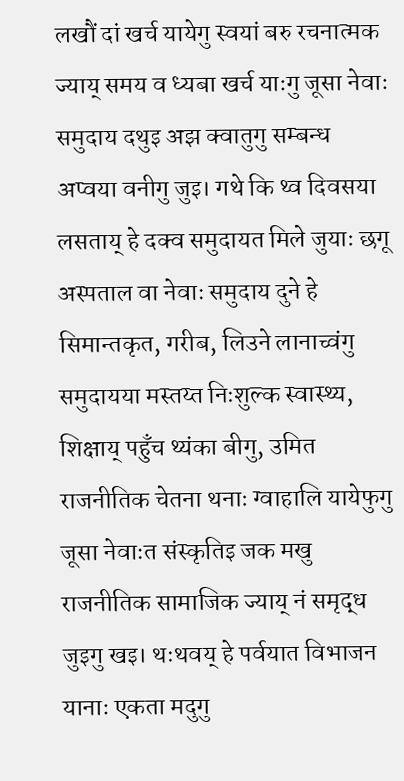लखौं दां खर्च यायेगु स्वयां बरु रचनात्मक ज्याय् समय व ध्यबा खर्च याःगु जूसा नेवाः समुदाय दथुइ अझ क्वातुगु सम्बन्ध अप्वया वनीगु जुइ। गथे कि थ्व दिवसया लसताय् हे दक्व समुदायत मिले जुयाः छगू अस्पताल वा नेवाः समुदाय दुने हे सिमान्तकृत, गरीब, लिउने लानाच्वंगु समुदायया मस्तय्त निःशुल्क स्वास्थ्य, शिक्षाय् पहुँच थ्यंका बीगु, उमित राजनीतिक चेतना थनाः ग्वाहालि यायेफुगु जूसा नेवाःत संस्कृतिइ जक मखु राजनीतिक सामाजिक ज्याय् नं समृद्ध जुइगु खइ। थःथवय् हे पर्वयात विभाजन यानाः एकता मदुगु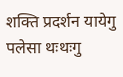शक्ति प्रदर्शन यायेगु पलेसा थःथःगु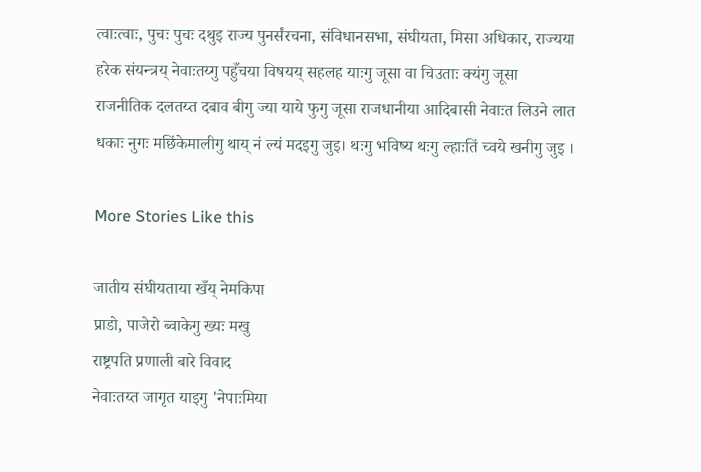त्वाःत्वाः, पुचः पुचः दथुइ राज्य पुनर्संरचना, संविधानसभा, संघीयता, मिसा अधिकार, राज्यया हरेक संयन्त्रय् नेवाःतय्गु पहुँचया विषयय् सहलह याःगु जूसा वा चिउताः क्यंगु जूसा राजनीतिक दलतय्त दबाव बीगु ज्या याये फुगु जूसा राजधानीया आदिबासी नेवाःत लिउने लात धकाः नुगः मछिंकेमालीगु थाय् नं ल्यं मदइगु जुइ। थःगु भविष्य थःगु ल्हाःतिं च्वये खनीगु जुइ ।

More Stories Like this

जातीय संघीयताया खँय् नेमकिपा
प्राडो, पाजेरो ब्वाकेगु ख्यः मखु
राष्ट्रपति प्रणाली बारे विवाद
नेवाःतय्त जागृत याइगु 'नेपाःमिया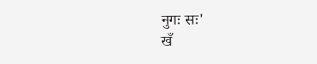नुगः सः'
खँ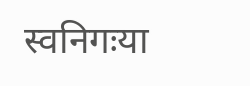स्वनिगःया